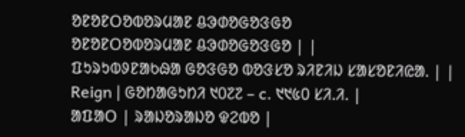ᱚᱱᱚᱱᱛᱚᱵᱚᱨᱢᱟᱱ ᱪᱳᱰᱚᱜᱚᱝᱜᱚ
ᱚᱱᱚᱱᱛᱚᱵᱚᱨᱢᱟᱱ ᱪᱳᱰᱚᱜᱚᱝᱜᱚ | |
ᱯᱩᱨᱩᱵᱽᱱᱟᱠᱷᱟ ᱜᱚᱝᱜᱚ ᱵᱚᱝᱥᱚ ᱨᱤᱱᱤᱡ ᱥᱟᱥᱚᱱᱤᱭᱟ. | |
Reign | ᱜᱚᱴᱟᱜᱩᱴᱤ ᱑᱐᱗᱗ – c. ᱑᱑᱕᱐ ᱥᱤ.ᱤ. |
ᱟᱯᱟᱛ | ᱨᱟᱡᱚᱨᱟᱡᱚ ᱫᱮᱵᱚ |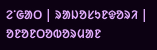ᱮᱸᱜᱟᱛ | ᱨᱟᱡᱚᱥᱩᱱᱫᱚᱨᱤ |
ᱚᱱᱚᱱᱛᱚᱵᱚᱨᱢᱟᱱ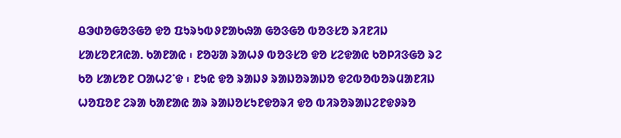ᱪᱳᱰᱚᱜᱚᱝᱜᱚ ᱫᱚ ᱯᱩᱨᱩᱵᱽᱱᱟᱠᱷᱟ ᱜᱚᱝᱜᱚ ᱵᱚᱝᱥᱚ ᱨᱤᱱᱤᱡ ᱥᱟᱥᱚᱱᱤᱭᱟ. ᱠᱟᱱᱟᱭ ᱾ ᱱᱚᱶᱟ ᱨᱟᱦᱽ ᱵᱚᱝᱥᱚ ᱫᱚ ᱥᱮᱫᱟᱭ ᱠᱚᱞᱤᱝᱜᱚ ᱨᱮ ᱠᱚ ᱥᱟᱥᱚᱱ ᱛᱟᱦᱮᱸᱫ ᱾ ᱱᱩᱭ ᱫᱚ ᱨᱟᱡᱽ ᱨᱟᱡᱚᱨᱟᱡᱚ ᱫᱮᱵᱚᱵᱚᱨᱢᱟᱱᱤᱡ ᱦᱚᱯᱚᱱ ᱮᱨᱟ ᱠᱟᱱᱟᱭ ᱟᱨ ᱨᱟᱡᱚᱥᱩᱱᱫᱚᱨᱤ ᱫᱚ ᱵᱤᱨᱚᱨᱟᱡᱮᱱᱫᱽᱨᱚ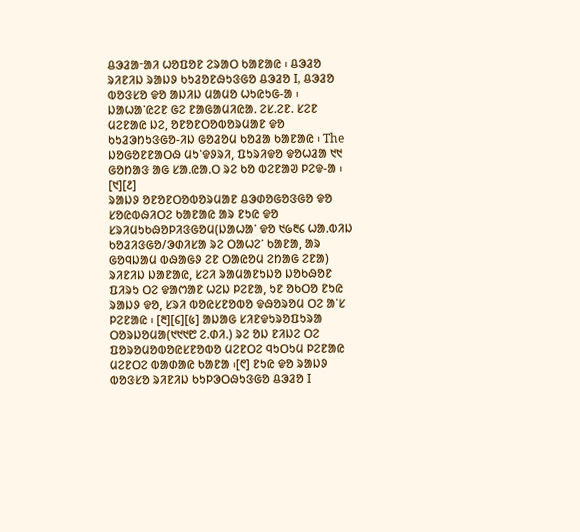ᱪᱳᱲᱟᱼᱟᱤ ᱦᱚᱯᱚᱱ ᱮᱨᱟᱛ ᱠᱟᱱᱟᱭ ᱾ ᱪᱳᱲᱚ ᱨᱤᱱᱤᱡ ᱨᱟᱡᱽ ᱠᱩᱲᱚᱱᱷᱩᱝᱜᱚ ᱪᱳᱲᱚ I, ᱪᱳᱲᱚ ᱵᱚᱝᱥᱚ ᱫᱚ ᱟᱡᱤᱡ ᱢᱟᱢᱚ ᱦᱩᱭᱩᱜ-ᱟ ᱾ ᱡᱟᱦᱟᱸᱭᱮᱱ ᱜᱮ ᱱᱟᱜᱟᱢᱤᱭᱟ. ᱮᱥ.ᱮᱱ. ᱥᱮᱱ ᱢᱮᱱᱟᱭ ᱡᱮ, ᱚᱱᱚᱱᱛᱚᱵᱚᱨᱢᱟᱱ ᱫᱚ ᱠᱩᱲᱳᱴᱩᱝᱜᱚ-ᱤᱡ ᱜᱚᱲᱚᱢ ᱠᱚᱲᱟ ᱠᱟᱱᱟᱭ ᱾ The ᱡᱚᱜᱚᱱᱱᱟᱛᱷ ᱢᱩᱸᱫᱽᱨᱤ, ᱯᱩᱨᱤᱫᱚ ᱫᱚᱦᱲᱟ ᱑᱑ ᱜᱚᱴᱟᱝ ᱟᱜ ᱥᱟ.ᱭᱟ.ᱛ ᱨᱮ ᱠᱚ ᱵᱮᱱᱟᱣ ᱞᱮᱫ-ᱟ ᱾ [᱑][᱒]
ᱨᱟᱡᱽ ᱚᱱᱚᱱᱛᱚᱵᱚᱨᱢᱟᱱ ᱪᱳᱰᱚᱜᱚᱝᱜᱚ ᱫᱚ ᱥᱚᱭᱵᱷᱤᱛᱮ ᱠᱟᱱᱟᱭ ᱟᱨ ᱱᱩᱭ ᱫᱚ ᱥᱨᱤᱢᱩᱠᱷᱚᱞᱤᱝᱜᱚᱢ(ᱡᱟᱦᱟᱸ ᱫᱚ ᱑᱙᱓᱔ ᱦᱟ.ᱵᱤᱡ ᱠᱚᱲᱤᱝᱜᱚ/ᱳᱰᱤᱥᱟ ᱨᱮ ᱛᱟᱦᱮᱸ ᱠᱟᱱᱟ, ᱟᱨ ᱜᱚᱧᱡᱟᱢ ᱵᱷᱟᱜᱽ ᱮᱱ ᱛᱟᱭᱚᱢ ᱮᱴᱟᱜ ᱮᱱᱟ) ᱨᱤᱱᱤᱡ ᱡᱟᱱᱟᱭ, ᱥᱮᱤ ᱨᱟᱢᱟᱱᱩᱡᱚ ᱡᱚᱠᱷᱚᱱ ᱯᱤᱨᱩ ᱛᱮ ᱫᱟᱬᱟᱱ ᱦᱮᱡ ᱞᱮᱱᱟ, ᱩᱱ ᱚᱠᱛᱚ ᱱᱩᱭ ᱨᱟᱡᱽ ᱫᱚ, ᱥᱨᱤ ᱵᱚᱭᱥᱱᱚᱵᱚ ᱫᱷᱚᱨᱚᱢ ᱛᱮ ᱟᱸᱥ ᱞᱮᱱᱟᱭ ᱾ [᱓][᱔][᱕] ᱟᱡᱟᱜ ᱥᱤᱱᱫᱩᱨᱚᱯᱩᱨᱟ ᱛᱚᱨᱡᱚᱢᱟ(᱑᱑᱑᱘ ᱮ.ᱰᱤ.) ᱨᱮ ᱚᱡ ᱱᱤᱡᱮ ᱛᱮ ᱯᱚᱨᱚᱢᱚᱵᱚᱭᱥᱱᱚᱵᱚ ᱢᱮᱱᱛᱮ ᱧᱩᱛᱩᱢ ᱞᱮᱱᱟᱭ ᱢᱮᱱᱛᱮ ᱵᱟᱰᱟᱭ ᱠᱟᱱᱟ ᱾[᱖] ᱱᱩᱭ ᱫᱚ ᱨᱟᱡᱽ ᱵᱚᱝᱥᱚ ᱨᱤᱱᱤᱡ ᱠᱩᱞᱳᱛᱷᱩᱝᱜᱚ ᱪᱳᱲᱚ I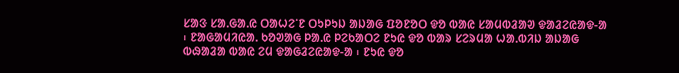ᱥᱟᱝ ᱥᱟ.ᱜᱟ.ᱭ ᱛᱟᱦᱮᱸᱱ ᱛᱩᱞᱩᱡ ᱟᱡᱟᱜ ᱯᱚᱱᱚᱛ ᱫᱚ ᱵᱟᱭ ᱥᱟᱢᱵᱲᱟᱣ ᱫᱟᱲᱮᱭᱟᱫ-ᱟ ᱾ ᱱᱟᱜᱟᱢᱤᱭᱟ. ᱠᱚᱣᱟᱜ ᱞᱟ.ᱭ ᱞᱮᱠᱟᱛᱮ ᱱᱩᱭ ᱫᱚ ᱵᱟᱨ ᱥᱮᱨᱢᱟ ᱦᱟ.ᱵᱤᱡ ᱟᱡᱟᱜ ᱵᱷᱟᱲᱟ ᱵᱟᱭ ᱮᱢ ᱫᱟᱜᱲᱮᱭᱟᱫ-ᱟ ᱾ ᱱᱩᱭ ᱫᱚ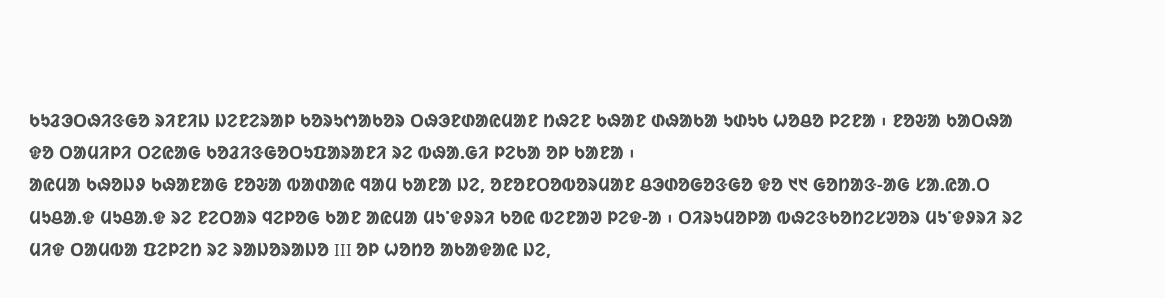ᱠᱩᱲᱳᱛᱷᱤᱝᱜᱚ ᱨᱤᱱᱤᱡ ᱡᱮᱱᱮᱨᱟᱞ ᱠᱚᱨᱩᱬᱟᱠᱚᱨ ᱛᱷᱳᱱᱰᱟᱭᱢᱟᱱ ᱴᱷᱮᱱ ᱠᱷᱟᱱ ᱰᱷᱟᱠᱟ ᱩᱰᱩᱠ ᱦᱚᱪᱚ ᱞᱮᱱᱟ ᱾ ᱱᱚᱶᱟ ᱠᱟᱛᱷᱟ ᱫᱚ ᱛᱟᱢᱤᱞᱤ ᱛᱮᱭᱟᱜ ᱠᱚᱲᱤᱝᱜᱚᱛᱩᱯᱟᱨᱟᱱᱤ ᱨᱮ ᱵᱷᱟ.ᱜᱤ ᱞᱮᱠᱟ ᱚᱞ ᱠᱟᱱᱟ ᱾
ᱟᱭᱢᱟ ᱠᱷᱚᱡᱽ ᱠᱷᱟᱱᱟᱜ ᱱᱚᱶᱟ ᱵᱟᱰᱟᱭ ᱧᱟᱢ ᱠᱟᱱᱟ ᱡᱮ, ᱚᱱᱚᱱᱛᱚᱵᱚᱨᱢᱟᱱ ᱪᱳᱰᱚᱜᱚᱝᱜᱚ ᱫᱚ ᱑᱑ ᱜᱚᱴᱟᱝ-ᱟᱜ ᱥᱟ.ᱭᱟ.ᱛ ᱢᱩᱪᱟ.ᱫ ᱢᱩᱪᱟ.ᱫ ᱨᱮ ᱱᱮᱛᱟᱨ ᱧᱮᱞᱚᱜ ᱠᱟᱱ ᱟᱭᱢᱟ ᱢᱩᱸᱫᱽᱨᱤ ᱠᱚᱭ ᱵᱮᱱᱟᱣ ᱞᱮᱫ-ᱟ ᱾ ᱛᱤᱨᱩᱢᱚᱞᱟ ᱵᱷᱮᱝᱠᱚᱴᱮᱥᱣᱚᱨ ᱢᱩᱸᱫᱽᱨᱤ ᱨᱮ ᱢᱤᱫ ᱛᱟᱢᱵᱟ ᱯᱮᱞᱮᱴ ᱨᱮ ᱨᱟᱡᱚᱨᱟᱡᱚ III ᱚᱞ ᱦᱚᱴᱚ ᱟᱠᱟᱫᱟᱭ ᱡᱮ,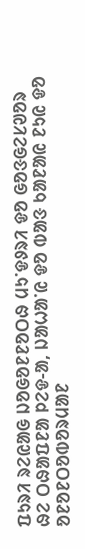ᱯᱩᱨᱤ ᱨᱮᱭᱟᱜ ᱡᱚᱜᱚᱱᱱᱚᱛᱷ ᱢᱩᱸᱫᱽᱨᱤ ᱫᱚ ᱜᱚᱝᱜᱮᱥᱣᱚᱨ ᱷᱮ ᱛᱷᱟᱯᱱᱟ ᱞᱮᱫ-ᱟ, ᱡᱟᱦᱟᱸᱭ ᱫᱚ ᱵᱟᱝ ᱠᱟᱱᱟᱭ ᱱᱩᱭ ᱫᱚ ᱚᱱᱚᱱᱛᱚᱵᱚᱨᱢᱟᱱ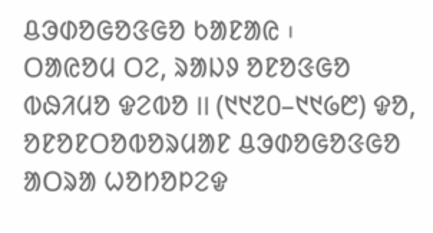ᱪᱳᱰᱚᱜᱚᱝᱜᱚ ᱠᱟᱱᱟᱭ ᱾
ᱛᱟᱭᱚᱢ ᱛᱮ, ᱨᱟᱡᱽ ᱚᱱᱚᱝᱜᱚ ᱵᱷᱤᱢᱚ ᱫᱮᱵᱚ II (᱑᱑᱗᱐–᱑᱑᱙᱘) ᱫᱚ, ᱚᱱᱚᱱᱛᱚᱵᱚᱨᱢᱟᱱ ᱪᱳᱰᱚᱜᱚᱝᱜᱚ
ᱟᱛᱨᱟ ᱦᱚᱴᱚᱞᱮᱫ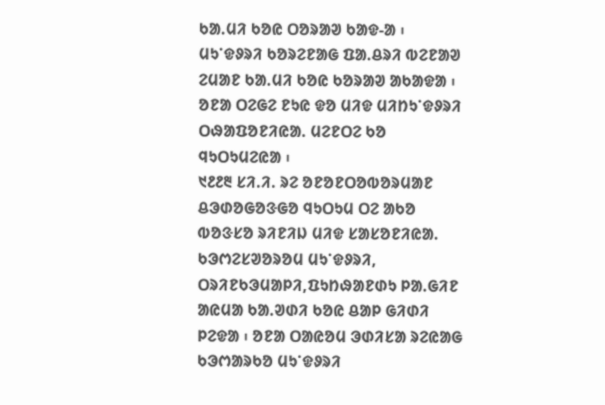ᱠᱟ.ᱢᱤ ᱠᱚᱭ ᱛᱚᱨᱟᱣ ᱠᱟᱫ-ᱟ ᱾ ᱢᱩᱸᱫᱽᱨᱤ ᱠᱚᱨᱮᱱᱟᱜ ᱯᱟ.ᱪᱨᱤ ᱵᱮᱱᱟᱣ ᱮᱢᱟᱱ ᱠᱟ.ᱢᱤ ᱠᱚᱭ ᱠᱚᱨᱟᱣ ᱟᱠᱟᱫᱟ ᱾ ᱚᱱᱟ ᱛᱮᱜᱮ ᱱᱩᱭ ᱫᱚ ᱢᱤᱫ ᱢᱤᱴᱩᱸᱫᱽᱨᱤ ᱛᱷᱟᱯᱚᱱᱤᱭᱟ. ᱢᱮᱱᱛᱮ ᱠᱚ ᱧᱩᱛᱩᱢᱮᱭᱟ ᱾
᱑᱒᱒᱓ ᱥᱤ.ᱤ. ᱨᱮ ᱚᱱᱚᱱᱛᱚᱵᱚᱨᱢᱟᱱ ᱪᱳᱰᱚᱜᱚᱝᱜᱚ ᱧᱩᱛᱩᱢ ᱛᱮ ᱟᱠᱚ ᱵᱚᱝᱥᱚ ᱨᱤᱱᱤᱡ ᱢᱤᱫ ᱥᱟᱥᱚᱱᱤᱭᱟ. ᱠᱳᱬᱮᱥᱣᱚᱨᱚᱢ ᱢᱩᱸᱫᱽᱨᱤ, ᱛᱨᱤᱱᱠᱳᱢᱟᱞᱤ,ᱯᱩᱴᱷᱟᱱᱰᱩ ᱞᱟ.ᱜᱤᱱ ᱟᱭᱢᱟ ᱠᱟ.ᱣᱰᱤ ᱠᱚᱭ ᱪᱟᱞ ᱜᱤᱰᱤ ᱞᱮᱫᱟ ᱾ ᱚᱱᱟ ᱛᱟᱭᱚᱢ ᱳᱰᱤᱥᱟ ᱨᱮᱭᱟᱜ ᱠᱳᱬᱟᱨᱠᱚ ᱢᱩᱸᱫᱽᱨᱤ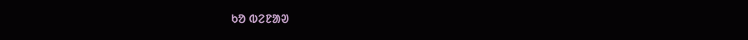ᱠᱚ ᱵᱮᱱᱟᱣ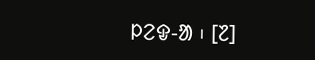ᱞᱮᱫ-ᱟ ᱾ [᱗]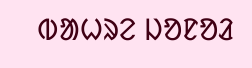ᱵᱟᱦᱨᱮ ᱡᱚᱱᱚᱲ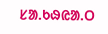ᱥᱟ.ᱠᱷᱭᱟ.ᱛ